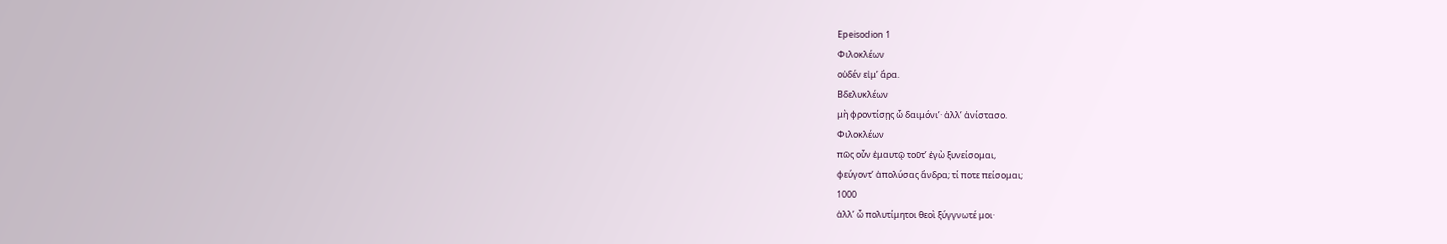Epeisodion 1
Φιλοκλέων
οὐδέν εἰμʼ ἄρα.
Βδελυκλέων
μὴ φροντίσῃς ὦ δαιμόνιʼ· ἀλλʼ ἀνίστασο.
Φιλοκλέων
πῶς οὖν ἐμαυτῷ τοῦτʼ ἐγὼ ξυνείσομαι,
φεύγοντʼ ἀπολύσας ἄνδρα; τί ποτε πείσομαι;
1000
ἀλλʼ ὦ πολυτίμητοι θεοὶ ξύγγνωτέ μοι·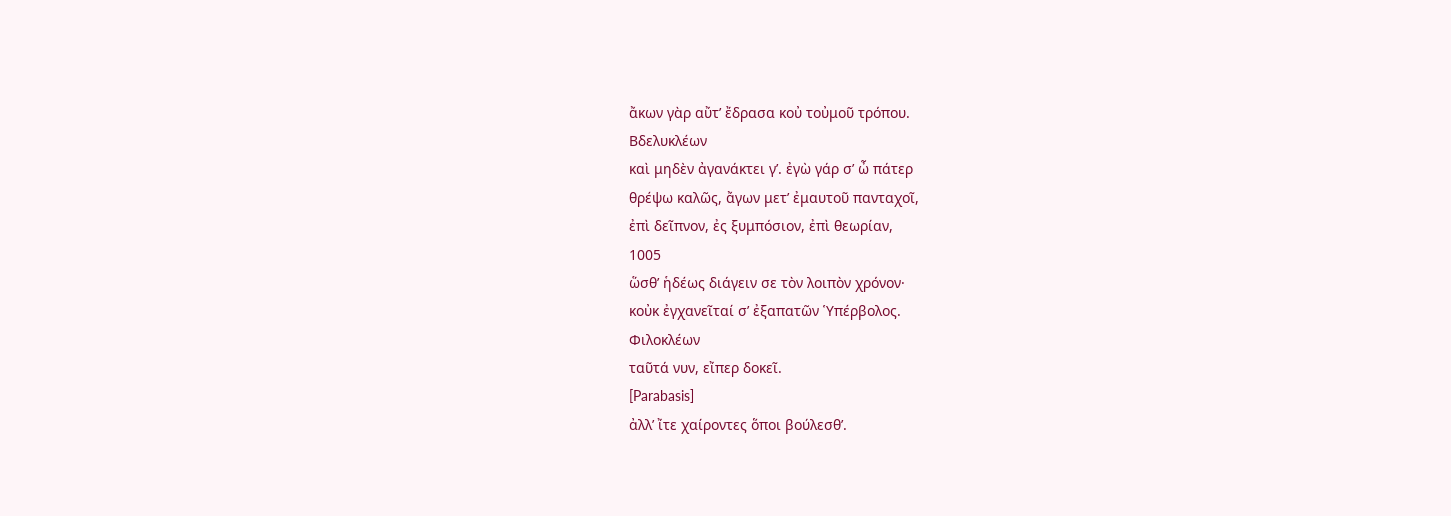ἄκων γὰρ αὔτʼ ἔδρασα κοὐ τοὐμοῦ τρόπου.
Βδελυκλέων
καὶ μηδὲν ἀγανάκτει γʼ. ἐγὼ γάρ σʼ ὦ πάτερ
θρέψω καλῶς, ἄγων μετʼ ἐμαυτοῦ πανταχοῖ,
ἐπὶ δεῖπνον, ἐς ξυμπόσιον, ἐπὶ θεωρίαν,
1005
ὥσθʼ ἡδέως διάγειν σε τὸν λοιπὸν χρόνον·
κοὐκ ἐγχανεῖταί σʼ ἐξαπατῶν Ὑπέρβολος.
Φιλοκλέων
ταῦτά νυν, εἴπερ δοκεῖ.
[Parabasis]
ἀλλʼ ἴτε χαίροντες ὅποι βούλεσθʼ.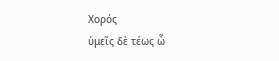Χορός
ὑμεῖς δὲ τέως ὦ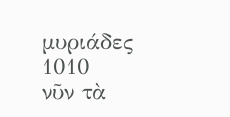μυριάδες
1010
νῦν τὰ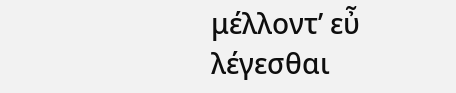μέλλοντʼ εὖ λέγεσθαι